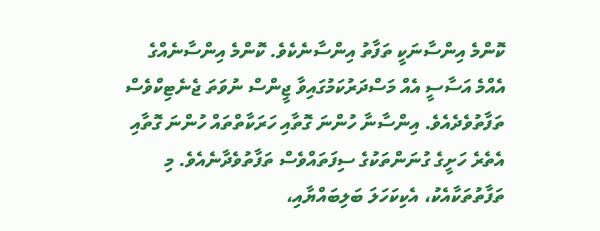ކޮންމެ އިންސާނަކީ ތަފާތު އިންސާނެކެވެ. ކޮންމެ އިންސާނެއްގެ އެއްމެ އަސާސީ އެއް މަސްދަރުކަމުގައިވާ ޖީންސް ނުވަތަ ޖެނެޓިކްވެސް ތަފާތުވެދެއެވެ. އިންސާނާ ހުންނަ ގޮތާއި ހަރަކާތްތައް ހުންނަ ގޮތާއި އެތެރެ ހަށީގެ ގުނަންތަކުގެ ސިފަތައްވެސް ތަފާތުވެދާނެއެވެ. މި ތަފާތުތަކާއެކު، އެކިކަހަލަ ބަލިބައްޔާއި،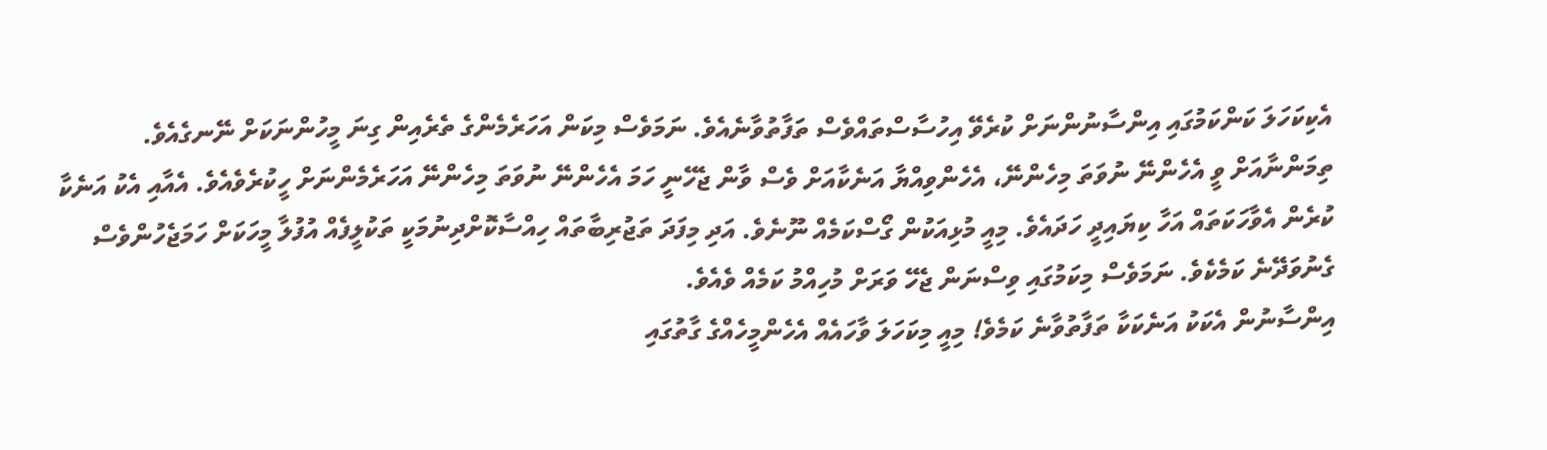އެކިކަހަލަ ކަންކަމުގައި އިންސާނުންނަށް ކުރެވޭ އިހުސާސްތައްވެސް ތަފާތުވާނެއެވެ. ނަމަވެސް މިކަން އަހަރެމެންގެ ތެރެއިން ގިނަ މީހުންނަކަށް ނޭނގެއެވެ.
ތިމަންނާއަށް ވީ އެހެންނޭ ނުވަތަ މިހެންނޭ، އެހެންވިއްޔާ އަނެކާއަށް ވެސް ވާން ޖެހޭނީ ހަމަ އެހެންނޭ ނުވަތަ މިހެންނޭ އަހަރެމެންނަށް ހީކުރެވެއެވެ. އެއާއި އެކު އަނެކާ ކުރެން އެވާހަކަތައް އަހާ ކިޔައިދީ ހަދައެވެ. މިއީ މުޅިއަކުން ގޯސްކަމެއް ނޫނެވެ. އަދި މިފަދަ ތަޖުރިބާތައް ހިއްސާކޮށްދިނުމަކީ ތަކުލީފެއް އުފުލާ މީހަކަށް ހަމަޖެހުންވެސް ގެނުވަދޭނެ ކަމެކެވެ. ނަމަވެސް މިކަމުގައި ވިސްނަން ޖެހޭ ވަރަށް މުހިއްމު ކަމެއް ވެއެވެ.
އިންސާނުން އެކަކު އަނެކަކާ ތަފާތުވާނެ ކަމެވެ! މިއީ މިކަހަލަ ވާހައެއް އެހެންމީހެއްގެ ގާތުގައި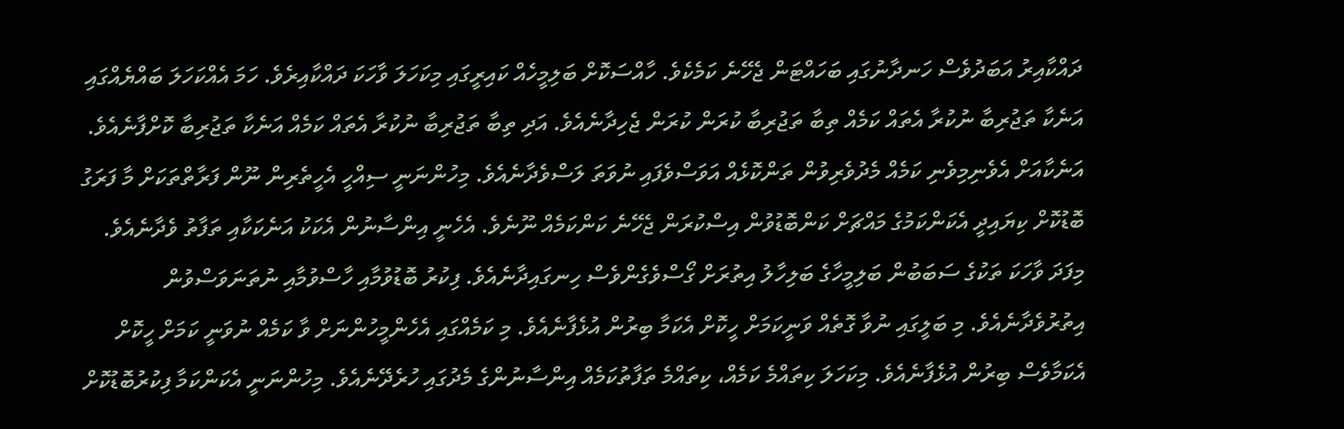ދައްކާއިރު އަބަދުވެސް ހަނދާނުގައި ބަހައްޓަން ޖެހޭނެ ކަމެކެވެ. ހާއްސަކޮށް ބަލިމީހެއް ކައިރީގައި މިކަހަލަ ވާހަކަ ދައްކާއިރެވެ. ހަމަ އެއްކަހަލަ ބައްޔެއްގައި އަނެކާ ތަޖުރިބާ ނުކުރާ އެތައް ކަމެއް ތިބާ ތަޖުރިބާ ކުރަން ކުރަން ޖެހިދާނެއެވެ. އަދި ތިބާ ތަޖުރިބާ ނުކުރާ އެތައް ކަމެއް އަނެކާ ތަޖުރިބާ ކޮށްފާނެއެވެ. އަނެކާއަށް އެވެނިމިވެނި ކަމެއް މެދުވެރިވުން ތަންކޮޅެއް އަވަސްވެފައި ނުވަތަ ލަސްވެދާނެއެވެ. މިހުންނަނީ ސިއްހީ އެހީތެރިން ނޫން ފަރާތްތަކަށް މާ ފަރަގު ބޮޑުކޮށް ކިޔައިދީ އެކަންކަމުގެ މައްޗަށް ކަންބޮޑުވުން އިސްކުރަން ޖެހޭނެ ކަންކަމެއް ނޫނެވެ. އެހެނީ އިންސާނުން އެކަކު އަނެކަކާއި ތަފާތު ވެދާނެއެވެ.
މިފަދަ ވާހަކަ ތަކުގެ ސަބަބުން ބަލިމީހާގެ ބަލިހާލު އިތުރަށް ގޯސްވެގެންވެސް ހިނގައިދާނެއެވެ. ފިކުރު ބޮޑުވުމާއި ހާސްވުމާއި ނުތަނަވަސްވުން އިތުރުވެދާނެއެވެ. މި ބަލީގައި ނުވާ ގޮތެއް ވަނީކަމަށް ހީކޮށް އެކަމާ ބިރުން އުޅެފާނެއެވެ. މި ކަމެއްގައި އެހެންމީހުންނަށް ވާ ކަމެއް ނުވަނީ ކަމަށް ހީކޮށް އެކަމާވެސް ބިރުން އުޅެފާނެއެވެ. މިކަހަލަ ކިތައްމެ ކަމެއް، ކިތައްމެ ތަފާތުކަމެއް އިންސާނުންގެ މެދުގައި ހުރެދޭނެއެވެ. މިހުންނަނީ އެކަންކަމާ ފިކުރުބޮޑުކޮށް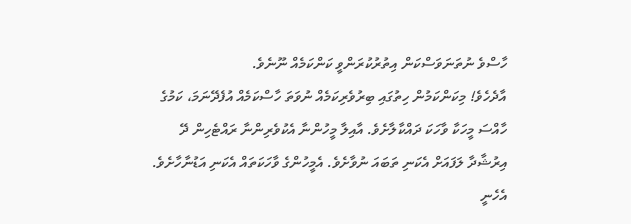ހާސްވެ ނުތަނަވަސްކަން އިތުރުކުރަންވީ ކަންކަމެއް ނޫނެވެ.
އާދެހެވެ! މިކަންކަމުން ހިތުގައި ބިރުވެރިކަމެއް ނުވަތަ ހާސްކަމެއް އުފެދޭނަމަ، ކަމުގެ ހާއްސަ މީހަކާ ވާހަކަ ދައްކާލާށެވެ. އާއިލާ މީހުންނާ އެކުވެރިންނާ ރައްޓެހިން ދޭ އިރުޝާދާ ލަފައަށް އެކަނި ތަބައަ ނުވާށެވެ. އެމީހުންގެ ވާހަކަތައް އެކަނި އަޑުނާހާށެވެ. އެހެނީ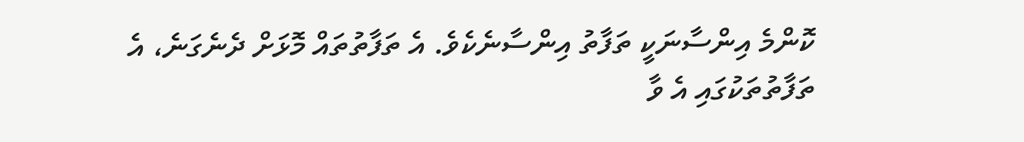ކޮންމެ އިންސާނަކީ ތަފާތު އިންސާނެކެވެ. އެ ތަފާތުތައް މޮޅަށް ދެނެގަނެ، އެ ތަފާތުތަކުގައި އެ ވާ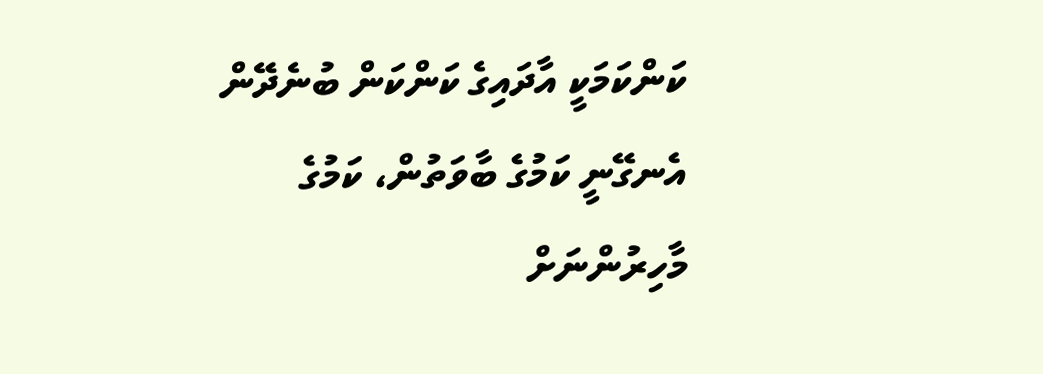ކަންކަމަކީ އާދައިގެ ކަންކަން ބުނެދޭން އެނގޭނީ ކަމުގެ ބާވަތުން، ކަމުގެ މާހިރުންނަށް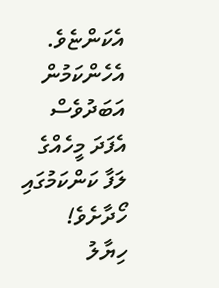އެކަންޏެވެ. އެހެންކަމުން އަބަދުވެސް އެފަދަ މީހެއްގެ ލަފާ ކަންކަމުގައި ހޯދާށެވެ!
ހިޔާލު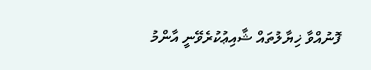ފޮނުއްވާ ޚިޔާލުތައް ޝާއިޢުކުރެވޭނީ އާންމު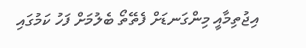އިޖުތިމާއީ މިންގަނޑަށް ފެތޭތޯ ބެލުމަށް ފަހު ކަމުގައި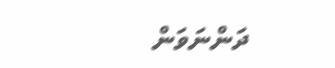ދަންނަވަން